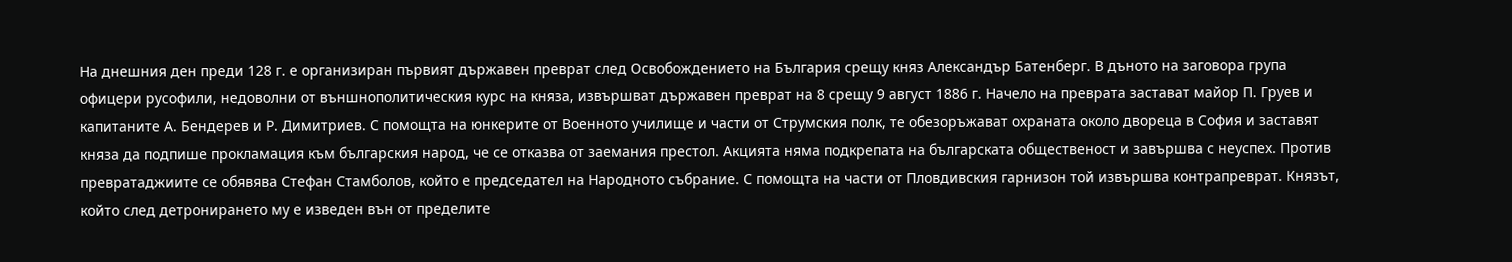На днешния ден преди 128 г. е организиран първият държавен преврат след Освобождението на България срещу княз Александър Батенберг. В дъното на заговора група офицери русофили, недоволни от външнополитическия курс на княза, извършват държавен преврат на 8 срещу 9 август 1886 г. Начело на преврата застават майор П. Груев и капитаните А. Бендерев и Р. Димитриев. С помощта на юнкерите от Военното училище и части от Струмския полк, те обезоръжават охраната около двореца в София и заставят княза да подпише прокламация към българския народ, че се отказва от заемания престол. Акцията няма подкрепата на българската общественост и завършва с неуспех. Против превратаджиите се обявява Стефан Стамболов, който е председател на Народното събрание. С помощта на части от Пловдивския гарнизон той извършва контрапреврат. Князът, който след детронирането му е изведен вън от пределите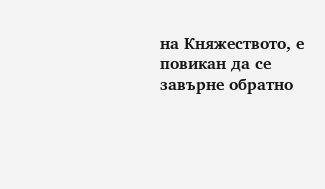на Княжеството, е повикан да се завърне обратно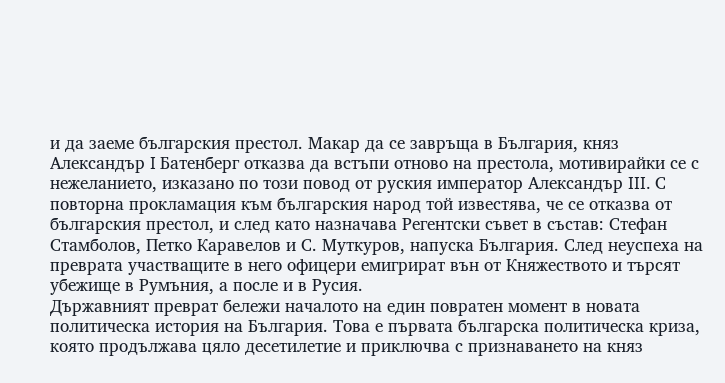и да заеме българския престол. Макар да се завръща в България, княз Александър I Батенберг отказва да встъпи отново на престола, мотивирайки се с нежеланието, изказано по този повод от руския император Александър III. С повторна прокламация към българския народ той известява, че се отказва от българския престол, и след като назначава Регентски съвет в състав: Стефан Стамболов, Петко Каравелов и С. Муткуров, напуска България. След неуспеха на преврата участващите в него офицери емигрират вън от Княжеството и търсят убежище в Румъния, а после и в Русия.
Държавният преврат бележи началото на един повратен момент в новата политическа история на България. Това е първата българска политическа криза, която продължава цяло десетилетие и приключва с признаването на княз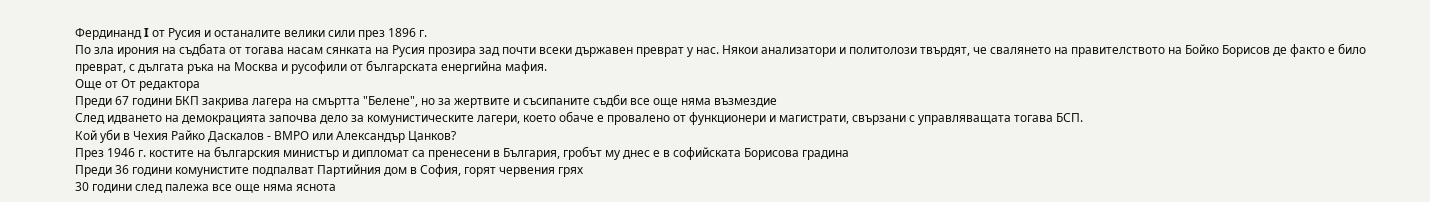Фердинанд I от Русия и останалите велики сили през 1896 г.
По зла ирония на съдбата от тогава насам сянката на Русия прозира зад почти всеки държавен преврат у нас. Някои анализатори и политолози твърдят, че свалянето на правителството на Бойко Борисов де факто е било преврат, с дългата ръка на Москва и русофили от българската енергийна мафия.
Още от От редактора
Преди 67 години БКП закрива лагера на смъртта "Белене", но за жертвите и съсипаните съдби все още няма възмездие
След идването на демокрацията започва дело за комунистическите лагери, което обаче е провалено от функционери и магистрати, свързани с управляващата тогава БСП.
Кой уби в Чехия Райко Даскалов - ВМРО или Александър Цанков?
През 1946 г. костите на българския министър и дипломат са пренесени в България, гробът му днес е в софийската Борисова градина
Преди 36 години комунистите подпалват Партийния дом в София, горят червения грях
30 години след палежа все още няма яснота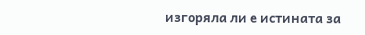изгоряла ли е истината за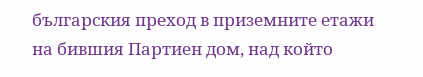българския преход в приземните етажи на бившия Партиен дом, над който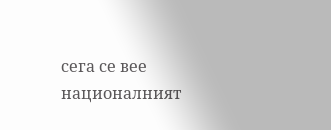сега се вее националният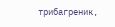трибагреник,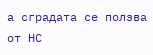а сградата се ползва от НС